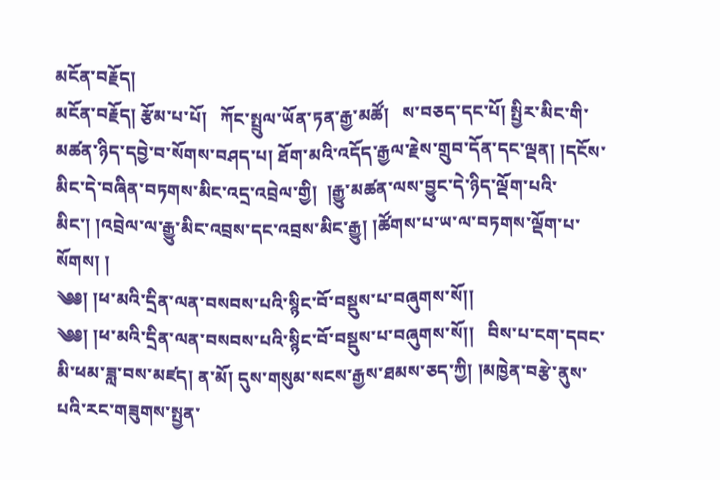མངོན་བརྗོད།
མངོན་བརྗོད། རྩོམ་པ་པོ།   ཀོང་སྤྲུལ་ཡོན་ཏན་རྒྱ་མཚོ།   ས་བཅད་དང་པོ། སྤྱིར་མིང་གི་མཚན་ཉིད་དབྱེ་བ་སོགས་བཤད་པ། ཐོག་མའི་འདོད་རྒྱལ་རྗེས་གྲུབ་དོན་དང་ལྡན། །དངོས་མིང་དེ་བཞིན་བཏགས་མིང་འདྲ་འབྲེལ་གྱི།  །རྒྱུ་མཚན་ལས་བྱུང་དེ་ཉིད་ལྡོག་པའི་མིང་། །འབྲེལ་ལ་རྒྱུ་མིང་འབྲས་དང་འབྲས་མིང་རྒྱུ། །ཚོགས་པ་ཡ་ལ་བཏགས་ལྡོག་པ་སོགས། །
༄༅། །ཕ་མའི་དྲིན་ལན་བསབས་པའི་སྙིང་བོ་བསྡུས་པ་བཞུགས་སོ།།
༄༅། །ཕ་མའི་དྲིན་ལན་བསབས་པའི་སྙིང་བོ་བསྡུས་པ་བཞུགས་སོ།།   བིས་པ་ངག་དབང་མི་ཕམ་ཟླ་བས་མཛད། ན་མོ། དུས་གསུམ་སངས་རྒྱས་ཐམས་ཅད་ཀྱི། །མཁྱེན་བརྩེ་ནུས་པའི་རང་གཟུགས་སྤྱན་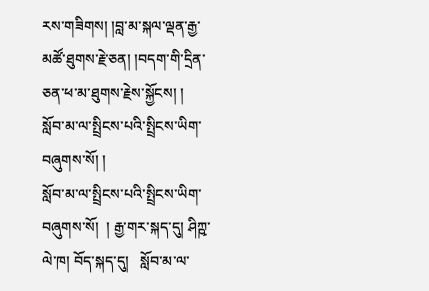རས་གཟིགས། །བླ་མ་སྐལ་ལྡན་རྒྱ་མཚོ་ཐུགས་རྗེ་ཅན། །བདག་གི་དྲིན་ཅན་ཕ་མ་ཐུགས་རྗེས་སྐྱོངས། །
སློབ་མ་ལ་སྤྲིངས་པའི་སྤྲིངས་ཡིག་བཞུགས་སོ། །
སློབ་མ་ལ་སྤྲིངས་པའི་སྤྲིངས་ཡིག་བཞུགས་སོ།  ། རྒྱ་གར་སྐད་དུ། ཤིཀྵ་ལེ་ཁ། བོད་སྐད་དུ།   སློབ་མ་ལ་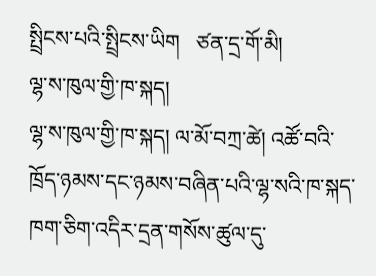སྤྲིངས་པའི་སྤྲིངས་ཡིག   ཙན་དྲ་གོ་མི།
ལྷ་ས་ཁུལ་གྱི་ཁ་སྐད།
ལྷ་ས་ཁུལ་གྱི་ཁ་སྐད། ལ་མོ་བཀྲ་ཚེ། འཚོ་བའི་ཁྲོད་ཉམས་དང་ཉམས་བཞིན་པའི་ལྷ་སའི་ཁ་སྐད་ཁག་ཅིག་འདིར་དྲན་གསོས་ཚུལ་དུ་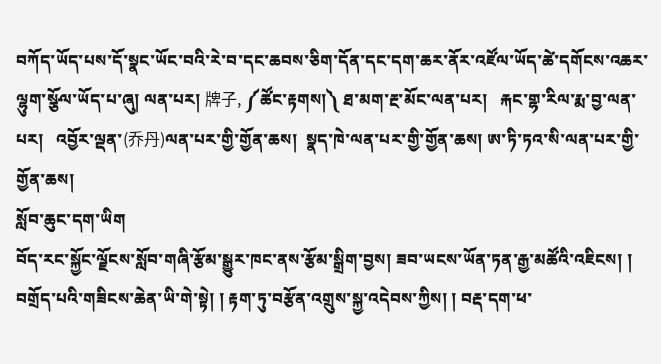བཀོད་ཡོད་པས་དོ་སྣང་ཡོང་བའི་རེ་བ་དང་ཆབས་ཅིག་དོན་དང་དག་ཆར་ནོར་འཛོལ་ཡོད་ཚེ་དགོངས་འཆར་ལྷུག་སྩོལ་ཡོད་པ་ཞུ། ལན་པར། 牌子, ༼ཚོང་རྟགས།༽ ཐ་མག་རྔ་མོང་ལན་པར།   རྐང་གྷ་རིལ་རྨ་བྱ་ལན་པར།   འབྱོར་ལྡན་(乔丹)ལན་པར་གྱི་གྱོན་ཆས།  སྣད་ཁེ་ལན་པར་གྱི་གྱོན་ཆས། ཨ་ཏི་ཏའ་སི་ལན་པར་གྱི་གྱོན་ཆས།
སློབ་ཆུང་དག་ཡིག
བོད་རང་སྐྱོང་ལྗོངས་སློབ་གཞི་རྩོམ་སྒྱུར་ཁང་ནས་རྩོམ་སྒྲིག་བྱས། ཟབ་ཡངས་ཡོན་ཏན་རྒྱ་མཚོའི་འཇིངས། ། བགྲོད་པའི་གཟིངས་ཆེན་ཡི་གེ་སྟེ། ། རྟག་ཏུ་བརྩོན་འགྲུས་སྐྱ་འདེབས་ཀྱིས། ། བརྡ་དག་ཕ་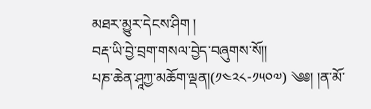མཐར་མྱུར་དེངས་ཤིག །
བརྡ་ཡི་བྱེ་བྲག་གསལ་བྱེད་བཞུགས་སོ།།
པཎ་ཆེན་ཤཱཀྱ་མཆོག་ལྡན།(༡༤༢༨-༡༥༠༧) ༄༅། །ན་མོ་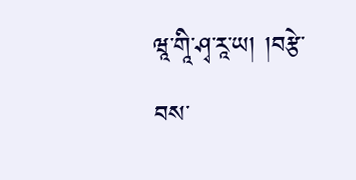ཝཱ་གཱི་ཤྭ་རཱ་ཡ། །བརྩེ་བས་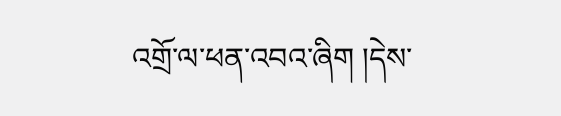འགྲོ་ལ་ཕན་འབའ་ཞིག །དེས་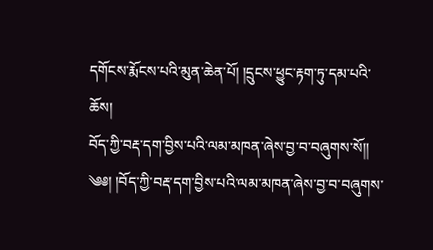དགོངས་རྨོངས་པའི་མུན་ཆེན་པོ། །དྲུངས་ཕྱུང་རྟག་ཏུ་དམ་པའི་ཆོས།
བོད་ཀྱི་བརྡ་དག་བྱིས་པའི་ལམ་མཁན་ཞེས་བྱ་བ་བཞུགས་སོ།།
༄༅། །བོད་ཀྱི་བརྡ་དག་བྱིས་པའི་ལམ་མཁན་ཞེས་བྱ་བ་བཞུགས་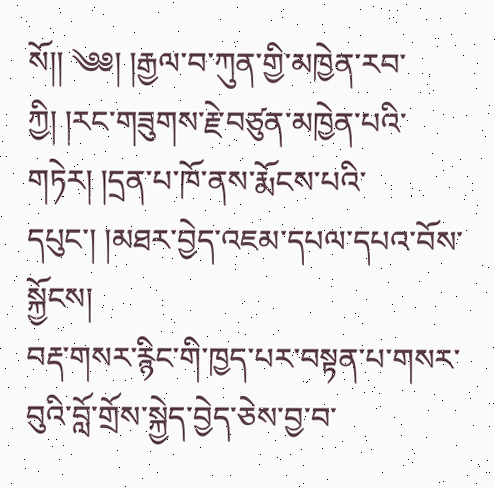སོ།། ༄༅། །རྒྱལ་བ་ཀུན་གྱི་མཁྱེན་རབ་ཀྱི། །རང་གཟུགས་རྗེ་བཙུན་མཁྱེན་པའི་གཏེར། །དྲན་པ་ཁོ་ནས་རྨོངས་པའི་དཔུང་། །མཐར་བྱེད་འཇམ་དཔལ་དཔའ་བོས་སྐྱོངས།
བརྡ་གསར་རྙིང་གི་ཁྱད་པར་བསྟན་པ་གསར་བུའི་བློ་གྲོས་སྐྱེད་བྱེད་ཅེས་བྱ་བ་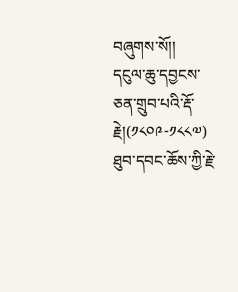བཞུགས་སོ།།
དངུལ་ཆུ་དབྱངས་ཅན་གྲུབ་པའི་རྡོ་རྗེ།(༡༨༠༩-༡༨༨༧) ཐུབ་དབང་ཆོས་ཀྱི་རྗེ་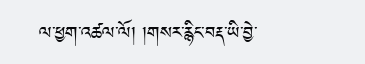ལ་ཕྱག་འཚལ་ལོ། །གསར་རྙིང་བརྡ་ཡི་བྱེ་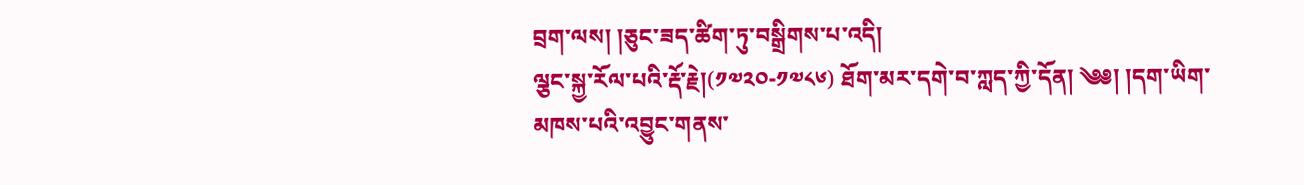བྲག་ལས། །ཅུང་ཟད་ཚིག་ཏུ་བསྒྲིགས་པ་འདི།
ལྕང་སྐྱ་རོལ་པའི་རྡོ་རྗེ།(༡༧༢༠-༡༧༨༦) ཐོག་མར་དགེ་བ་ཀླད་ཀྱི་དོན། ༄༅། །དག་ཡིག་མཁས་པའི་འབྱུང་གནས་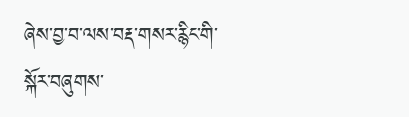ཞེས་བྱ་བ་ལས་བརྡ་གསར་རྙིང་གི་སྐོར་བཞུགས་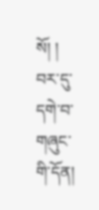སོ། ། བར་དུ་དགེ་བ་གཞུང་གི་དོན།